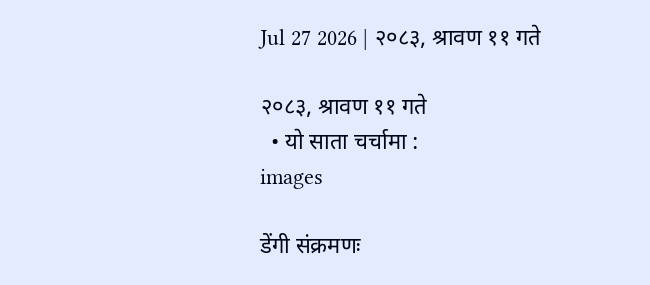Jul 27 2026 | २०८३, श्रावण ११ गते

२०८३, श्रावण ११ गते
  • यो साता चर्चामा :
images

डेंगी संक्रमणः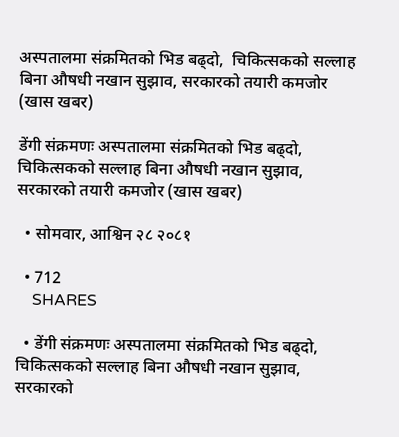अस्पतालमा संक्रमितको भिड बढ्दो,  चिकित्सकको सल्लाह बिना औषधी नखान सुझाव, सरकारको तयारी कमजोर (खास खबर)

डेंगी संक्रमणः अस्पतालमा संक्रमितको भिड बढ्दो,  चिकित्सकको सल्लाह बिना औषधी नखान सुझाव, सरकारको तयारी कमजोर (खास खबर)

  • सोमवार, आश्विन २८ २०८१

  • 712
    SHARES

  • डेंगी संक्रमणः अस्पतालमा संक्रमितको भिड बढ्दो,  चिकित्सकको सल्लाह बिना औषधी नखान सुझाव, सरकारको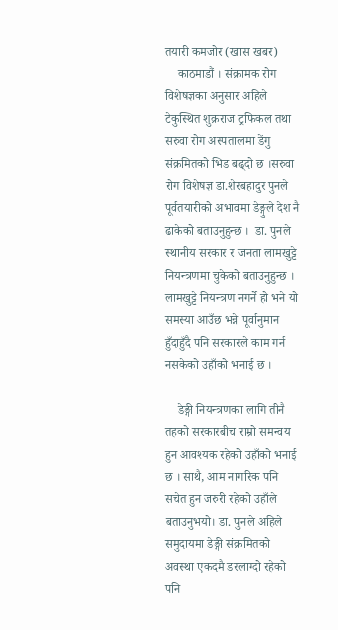तयारी कमजोर (खास खबर)
    काठमाडौं । संक्रामक रोग विशेषज्ञका अनुसार अहिले टेकुस्थित शुक्रराज ट्रफिकल तथा सरुवा रोग अस्पतालमा डेंगु संक्रमितको भिड बढ्दो छ ।सरुवा रोग विशेषज्ञ डा.शेरबहादुर पुनले पूर्वतयारीको अभावमा डेङ्गुले देश नै ढाकेको बताउनुहुन्छ ।  डा. पुनले स्थानीय सरकार र जनता लामखुट्टे नियन्त्रणमा चुकेको बताउनुहुन्छ । लामखुट्टे नियन्त्रण नगर्ने हो भने यो समस्या आउँछ भन्ने पूर्वानुमान हुँदाहुँदै पनि सरकारले काम गर्न नसकेको उहाँको भनाई छ ।

    डेङ्गी नियन्त्रणका लागि तीनै तहको सरकारबीच राम्रो समन्वय हुन आवश्यक रहेको उहाँको भनाई छ । साथै, आम नागरिक पनि सचेत हुन जरुरी रहेको उहाँले बताउनुभयो। डा. पुनले अहिले समुदायमा डेङ्गी संक्रमितको अवस्था एकदमै डरलाग्दो रहेको पनि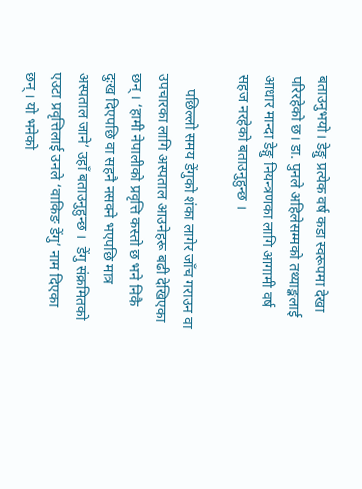बताउनुभयो। डेङ्गु प्रत्येक वर्ष कडा स्वरूपमा देखा परिरहेको छ। डा. पुनले अहिलेसम्मको तथ्याङ्कलाई आधार मान्दा डेङ्गु नियन्त्रणका लागि आगामी वर्ष सहज नरहेको बताउनुहुन्छ ।

    पछिल्लो समय डेंगुको शंका लागेर जाँच गराउन वा उपचारका लागि अस्पताल आउनेहरू बढी देखिएका छन् । ‘हामी नेपालीको प्रवृत्ति कस्तो छ भने निकै दुःख दिएपछि वा सहनै नसक्ने भएपछि मात्र अस्पताल जाने’ उहाँ बताउनुहुन्छ ।  डेंगु संक्रमितको एउटा प्रवृत्तिलाई उनले ‘वाकिङ डेंगु’ नाम दिएका छन् । यो भनेको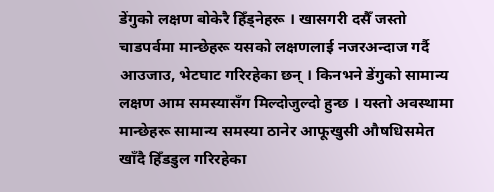डेंगुको लक्षण बोकेरै हिँड्नेहरू । खासगरी दसैँ जस्तो चाडपर्वमा मान्छेहरू यसको लक्षणलाई नजरअन्दाज गर्दै आउजाउ, भेटघाट गरिरहेका छन् । किनभने डेंगुको सामान्य लक्षण आम समस्यासँग मिल्दोजुल्दो हुन्छ । यस्तो अवस्थामा मान्छेहरू सामान्य समस्या ठानेर आफूखुसी औषधिसमेत खाँदै हिँडडुल गरिरहेका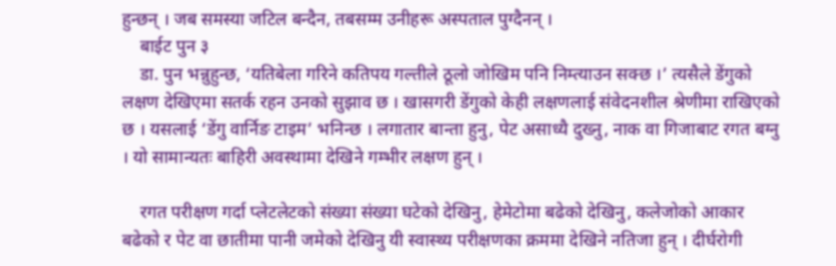हुन्छन् । जब समस्या जटिल बन्दैन, तबसम्म उनीहरू अस्पताल पुग्दैनन् ।
    बाईट पुन ३
    डा. पुन भन्नुहुन्छ, ‘यतिबेला गरिने कतिपय गल्तीले ठूलो जोखिम पनि निम्त्याउन सक्छ ।’ त्यसैले डेंगुको लक्षण देखिएमा सतर्क रहन उनको सुझाव छ । खासगरी डेंगुको केही लक्षणलाई संवेदनशील श्रेणीमा राखिएको छ । यसलाई ‘डेंगु वार्निङ टाइम’ भनिन्छ । लगातार बान्ता हुनु, पेट असाध्यै दुख्नु, नाक वा गिजाबाट रगत बग्नु । यो सामान्यतः बाहिरी अवस्थामा देखिने गम्भीर लक्षण हुन् ।

    रगत परीक्षण गर्दा प्लेटलेटको संख्या संख्या घटेको देखिनु, हेमेटोमा बढेको देखिनु, कलेजोको आकार बढेको र पेट वा छातीमा पानी जमेको देखिनु यी स्वास्थ्य परीक्षणका क्रममा देखिने नतिजा हुन् । दीर्घरोगी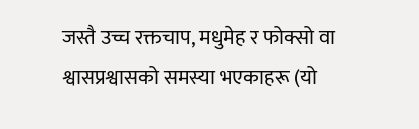जस्तै उच्च रक्तचाप, मधुमेह र फोक्सो वा श्वासप्रश्वासको समस्या भएकाहरू (यो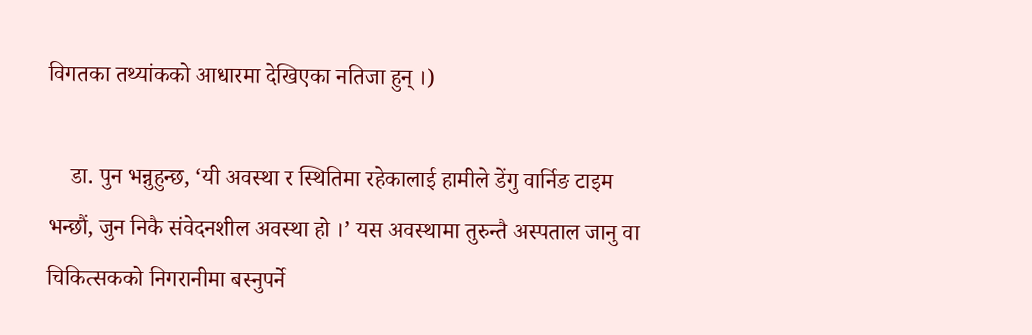विगतका तथ्यांकको आधारमा देखिएका नतिजा हुन् ।)

    डा. पुन भन्नुहुन्छ, ‘यी अवस्था र स्थितिमा रहेकालाई हामीले डेंगु वार्निङ टाइम भन्छौं, जुन निकै संवेदनशील अवस्था हो ।’ यस अवस्थामा तुरुन्तै अस्पताल जानु वा चिकित्सकको निगरानीमा बस्नुपर्ने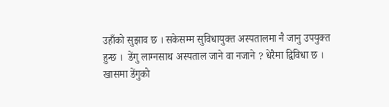उहाँको सुझाव छ । सकेसम्म सुविधायुक्त अस्पतालमा नै जानु उपयुक्त हुन्छ ।  डेंगु लाग्नसाथ अस्पताल जाने वा नजाने ? धेरैमा द्विविधा छ । खासमा डेंगुको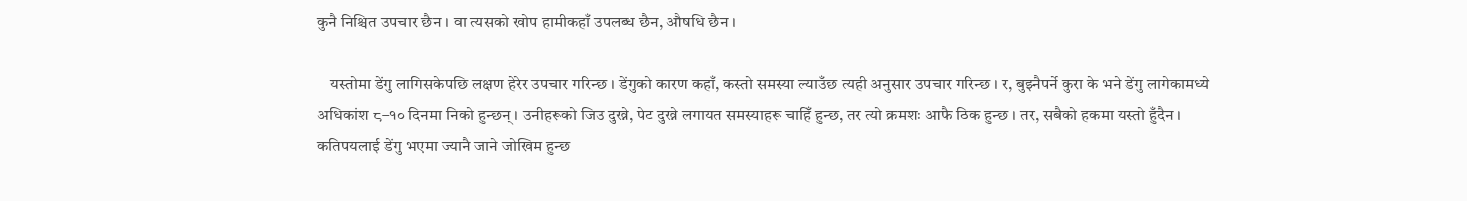कुनै निश्चित उपचार छैन । वा त्यसको खोप हामीकहाँ उपलब्ध छैन, औषधि छैन ।

    यस्तोमा डेंगु लागिसकेपछि लक्षण हेरेर उपचार गरिन्छ । डेंगुको कारण कहाँ, कस्तो समस्या ल्याउँछ त्यही अनुसार उपचार गरिन्छ । र, बुझ्नैपर्ने कुरा के भने डेंगु लागेकामध्ये अधिकांश ८–१० दिनमा निको हुन्छन् । उनीहरूको जिउ दुख्ने, पेट दुख्ने लगायत समस्याहरू चाहिँ हुन्छ, तर त्यो क्रमशः आफै ठिक हुन्छ । तर, सबैको हकमा यस्तो हुँदैन । कतिपयलाई डेंगु भएमा ज्यानै जाने जोखिम हुन्छ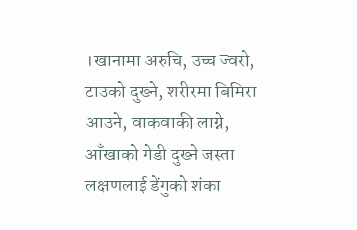।खानामा अरुचि, उच्च ज्वरो, टाउको दुख्ने, शरीरमा बिमिरा आउने, वाकवाकी लाग्ने, आँखाको गेडी दुख्ने जस्ता लक्षणलाई डेंगुको शंका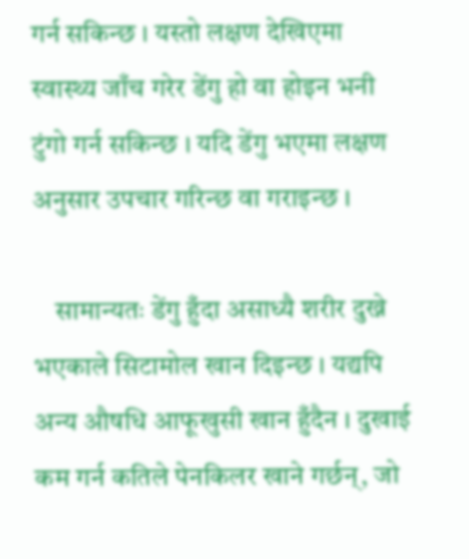गर्न सकिन्छ । यस्तो लक्षण देखिएमा स्वास्थ्य जाँच गरेर डेंगु हो वा होइन भनी टुंगो गर्न सकिन्छ । यदि डेंगु भएमा लक्षण अनुसार उपचार गरिन्छ वा गराइन्छ ।

    सामान्यतः डेंगु हुँदा असाध्यै शरीर दुख्ने भएकाले सिटामोल खान दिइन्छ । यद्यपि अन्य औषधि आफूखुसी खान हुँदैन । दुखाई कम गर्न कतिले पेनकिलर खाने गर्छन्, जो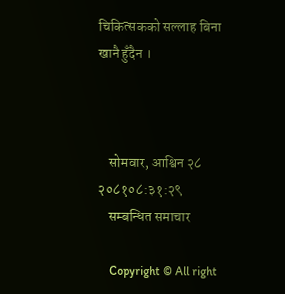चिकित्सकको सल्लाह बिना खानै हुँदैन ।



    सोमवार, आश्विन २८ २०८१०८:३१:२९
    सम्बन्धित समाचार

    Copyright © All right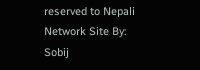reserved to Nepali Network Site By: Sobij